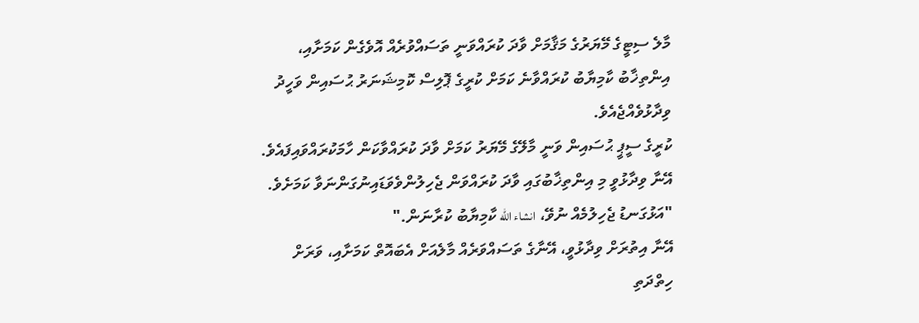މާލެ ސިޓީގެ މޭޔަރުގެ މަޤާމަށް ވާދަ ކުރައްވަނީ ތަސައްވުރެއް އޮވެގެން ކަމަށާއި، އިންތިޚާބު ކާމިޔާބު ކުރައްވާނެ ކަމަށް ކުރީގެ ޕޮލިސް ކޮމިޝަނަރު ޙުސައިން ވަހީދު ވިދާޅުވެއްޖެއެވެ.
ކުރީގެ ސީޕީ ޙުސައިން ވަނީ މާލޭގެ މޭޔަރު ކަމަށް ވާދަ ކުރައްވާކަން ހާމަކުރައްވައިފައެވެ. އޭނާ ވިދާޅުވީ މި އިންތިޚާބުގައި ވާދަ ކުރައްވަން ޖެހިލުންވެވަޑައިނުގަންނަވާ ކަމަށެވެ.
"އަޅުގަނޑު ޖެހިލުމެއް ނުވޭ، انشاء الله ކާމިޔާބު ކުރާނަން."
އޭނާ އިތުރަށް ވިދާޅުވީ، އޭނާގެ ތަސައްވަރެއް މާލެއަށް އެބައޮތް ކަމަށާއި، ވަރަށް ހިތްދަތި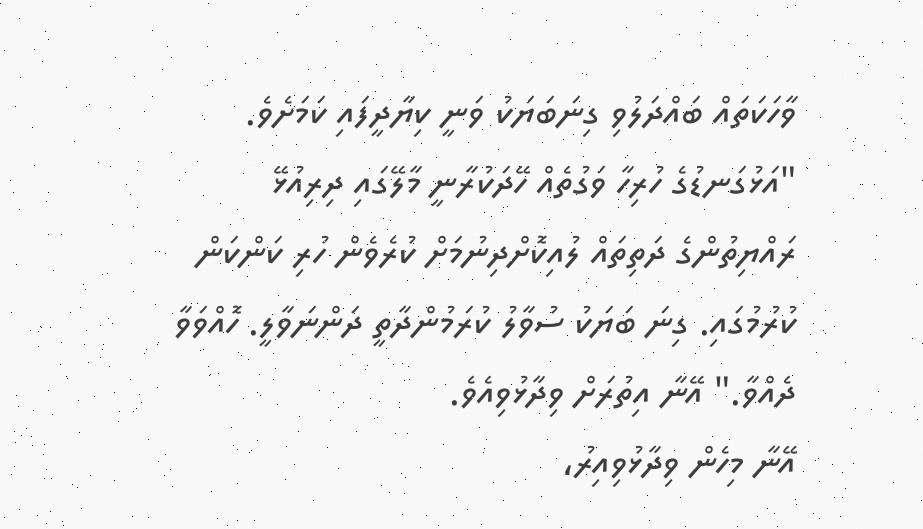ވާހަކަތައް ބައްދަލުވި ގިނަބަޔަކު ވަނީ ކިޔާދީފައި ކަމަށެވެ.
"އަޅުގަނޑުގެ ހުރިހާ ވަގުތެއް ހޭދަކުރާނީ މާލޭގައި ދިރިއުޅޭ ރައްޔިތުންގެ ދަތިތައް ލުއިކޮށްދިނުމަށް ކުރެވެން ހުރި ކަންކަން ކުރުމުގައި. ގިނަ ބަޔަކު ސުވާލު ކުރަމުންދާތީ ދަންނަވާލީ. ހޮއްވަވާ ދެއްވާ." އޭނާ އިތުރަށް ވިދާޅުވިއެވެ.
އޭނާ މިހެން ވިދާޅުވިއިރު،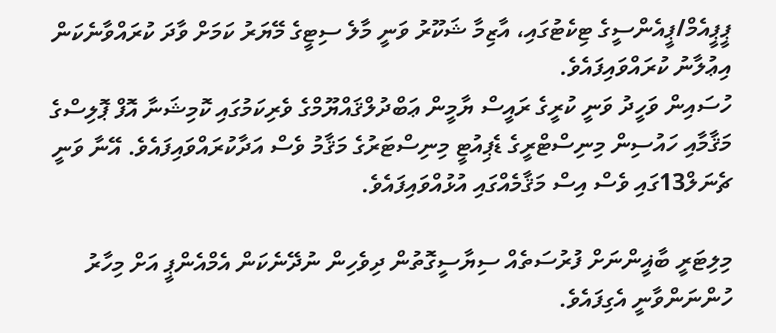ޕީޕީއެމް/ޕީއެންސީގެ ޓިކެޓުގައި، އާޒިމާ ޝަކޫރު ވަނީ މާލެ ސިޓީގެ މޭޔަރު ކަމަށް ވާދަ ކުރައްވާނެކަން އިޢުލާނު ކުރައްވައިފައެވެ.
ހުސައިން ވަހީދު ވަނީ ކުރީގެ ރައީސް ޔާމީން ޢަބްދުލްޤައްޔޫމްގެ ވެރިކަމުގައި ކޮމިޝަނާ އޮފް ޕޮލިސްގެ މަޤާމާއި ހައުސިން މިނިސްޓްރީގެ ޑެޕިއުޓީ މިނިސްޓަރުގެ މަޤާމު ވެސް އަދާކުރައްވައިފައެވެ. އޭނާ ވަނީ ޗެނަލް13ގައި ވެސް އިސް މަޤާމެއްގައި އުޅުއްވައިފައެވެ.

މިލިޓަރީ ބާޣީންނަށް ފުރުސަތެއް ސިޔާސީގޮތުން ދިވެހިން ނުދޭނެކަން އެމްއެންޕީ އަށް މިހާރު ހުންނަންވާނީ އެގިފައެވެ.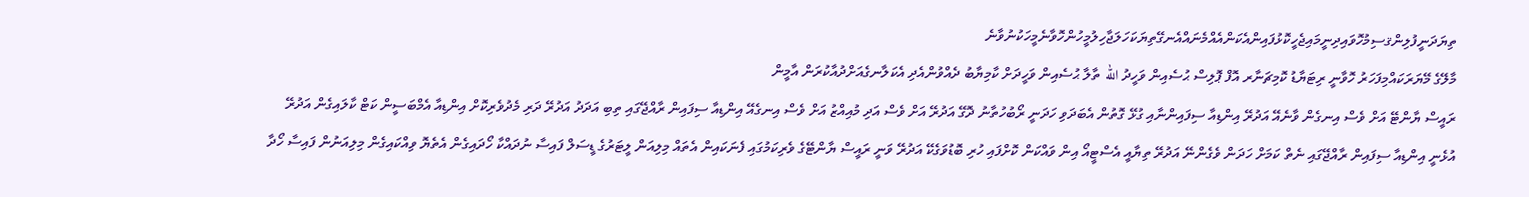ތިޔަދަނީފުލިންޤސިމުހޮވައިދިނީމައިޖެހީކޮޅުފައިންއެކަންއެއްމެނައްއެނގޭތިޔަކަހަލަޖާހިލުމީހުންހޮވާނެމީހަކުނުވާނެ
މާލޭގެ މޭޔަރަކައްމިފަހަރު ހޮވާނީ ރިޓަޔާޑު ކޮމިޗަނާރ އޮފް ޕޮލިސް ޙުސެއިން ވަހީދު الله ތާލާ ޙުސެއިން ވަހީދަށް ކާމިޔާބު ދެއްވުންއެދި އެކަލާނގެއަށްދުއާކުރަން އާމީން
ރައީސް ޔާންޓޭ އަށް ވެސް އިނގެން ވާނެއޭ އަދުރޭ އިންޑިއާ ސިފައިންނާއި ގުޅޭ ގޮތުން އެބަދަވި ހަދަނީ ރޯބުހުތާނު ދޮގޭ އަދުރޭ އަށް ވެސް އަދި މުއިއްޒު އަށް ވެސް އިނގެއޭ އިންޑިއާ ސިފައިން ރާއްޖޭގައި ތިބި އަދަދު އަދުރޭ ދަރި މެދުވެރިކޮށް އިންޑިއާ އެމްބަސީން ކަޓް ކާލައިގެން އަދުރޭ އުޅެނީ އިންޑިއާ ސިފައިން ރާއްޖޭގައި ނެތް ކަމަށް ހަދަން ވެގެންނޭ އަދުރޭ ތިޔާއީ އެސްޓީއޯ އިން ވައްކަން ކޮށްފައި ހުރި ބޮޑުވަގެކޭ އަދުރޭ ވަނީ ރައީސް ޔާންޓޭގެ ވެރިކަމުގައި ފެނަކައިން އެތައް މިލިއަން ލީޓަރުގެ ޑީސަލް ފައިސާ ނުދައްކާ ހޯދައިގެން އެތެޔޮ ވިއްކައިގެން މިލިއަނުން ފައިސާ ހޯދާ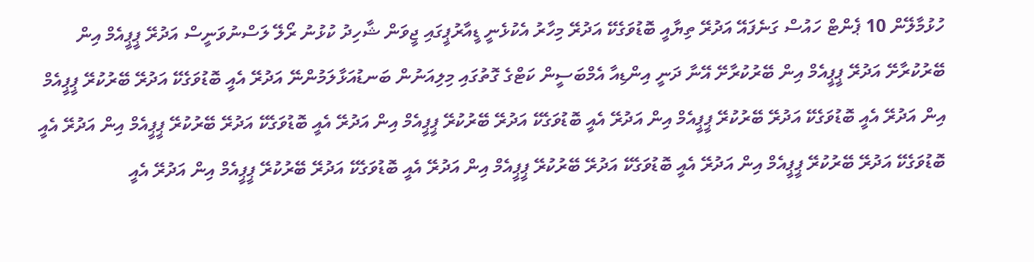ހުޅުމާލޭން 10 ޕެންޓް ހައުސް ގަނެފައޭ އަދުރޭ ތިޔާއީ ބޮޑުވަގެކޭ އަދުރޭ މިހާރު އެކުޅެނީ ޑީއާރުޕީގައި ޖީވަން ޝާހިދު ކުޅުނު ރޯލޭ ލަސްނުވަނީސް އަދުރޭ ޕީޕީއެމް އިން ބޭރުކުރާށޭ އަދުރޭ ޕީޕީއެމް އިން ބޭރުކުރާށޭ އޭނާ ދަނީ އިންޑިއާ އެމްބަސީން ކަޓްގެ ގޮތުގައި މިލިއަނުން ބަނޑުއަޅާލަމުންނޭ އަދުރޭ އެއީ ބޮޑުވަގެކޭ އަދުރޭ ބޭރުކުރޭ ޕީޕީއެމް އިން އަދުރޭ އެއީ ބޮޑުވަގެކޭ އަދުރޭ ބޭރުކުރޭ ޕީޕީއެމް އިން އަދުރޭ އެއީ ބޮޑުވަގެކޭ އަދުރޭ ބޭރުކުރޭ ޕީޕީއެމް އިން އަދުރޭ އެއީ ބޮޑުވަގެކޭ އަދުރޭ ބޭރުކުރޭ ޕީޕީއެމް އިން އަދުރޭ އެއީ ބޮޑުވަގެކޭ އަދުރޭ ބޭރުކުރޭ ޕީޕީއެމް އިން އަދުރޭ އެއީ ބޮޑުވަގެކޭ އަދުރޭ ބޭރުކުރޭ ޕީޕީއެމް އިން އަދުރޭ އެއީ ބޮޑުވަގެކޭ އަދުރޭ ބޭރުކުރޭ ޕީޕީއެމް އިން އަދުރޭ އެއީ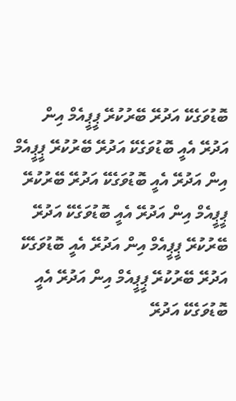ބޮޑުވަގެކޭ އަދުރޭ ބޭރުކުރޭ ޕީޕީއެމް އިން އަދުރޭ އެއީ ބޮޑުވަގެކޭ އަދުރޭ ބޭރުކުރޭ ޕީޕީއެމް އިން އަދުރޭ އެއީ ބޮޑުވަގެކޭ އަދުރޭ ބޭރުކުރޭ ޕީޕީއެމް އިން އަދުރޭ އެއީ ބޮޑުވަގެކޭ އަދުރޭ ބޭރުކުރޭ ޕީޕީއެމް އިން އަދުރޭ އެއީ ބޮޑުވަގެކޭ އަދުރޭ ބޭރުކުރޭ ޕީޕީއެމް އިން އަދުރޭ އެއީ ބޮޑުވަގެކޭ އަދުރޭ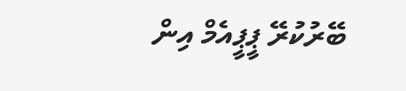ބޭރުކުރޭ ޕީޕީއެމް އިން